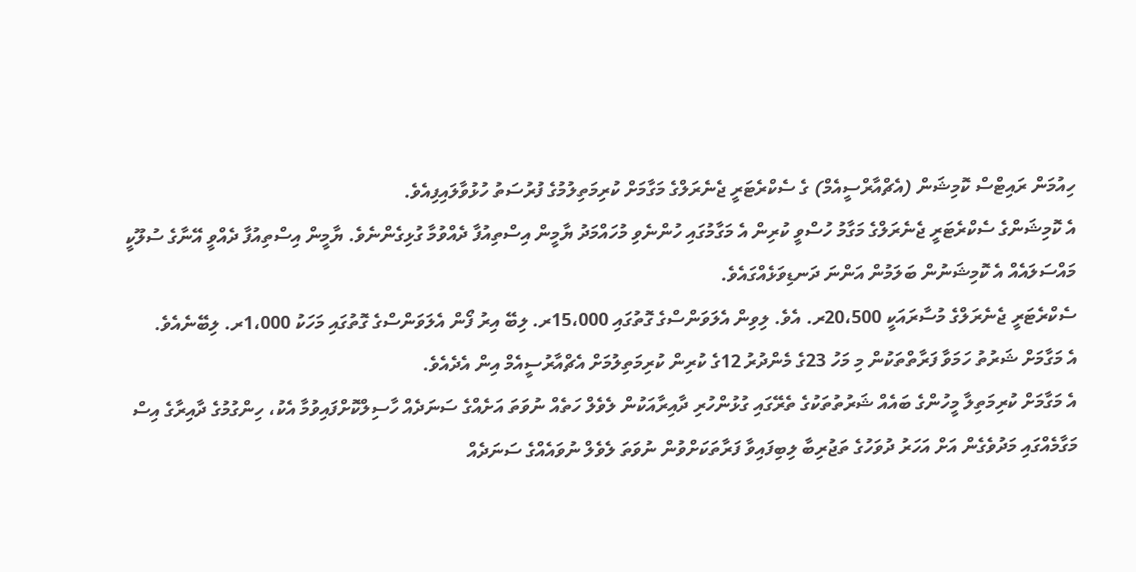ހިއުމަން ރައިޓްސް ކޮމިޝަން (އެޗްއާރްސީއެމް) ގެ ސެކްރެޓަރީ ޖެނެރަލްގެ މަގާމަށް ކުރިމަތިލުމުގެ ފުރުސަތު ހުޅުވާލައިފިއެވެ.
އެ ކޮމިޝަންގެ ސެކްރެޓަރީ ޖެނެރަލްގެ މަގާމު ހުސްވީ ކުރިން އެ މަގާމުގައި ހުންނެވި މުހައްމަދު ޔާމީން އިސްތިއުފާ ދެއްވުމާ ގުޅިގެންނެވެ. ޔާމީން އިސްތިއުފާ ދެއްވީ އޭނާގެ ސުލޫކީ މައްސަލައެއް އެ ކޮމިޝަނުން ބަލަމުން އަންނަ ދަނޑިވަޅެއްގައެވެ.
ސެކްރެޓަރީ ޖެނެރަލްގެ މުސާރައަކީ 20،500ރ. އެވެ. ލިވިން އެލަވަންސްގެ ގޮތުގައި 15،000ރ. ލިބޭ އިރު ފޯން އެލަވަންސްގެ ގޮތުގައި މަހަކު 1،000ރ. ލިބޭނެއެވެ.
އެ މަގާމަށް ޝަރުތު ހަމަވާ ފަރާތްތަކުން މި މަހު 23ގެ މެންދުރު 12ގެ ކުރިން ކުރިމަތިލުމަށް އެޗްއާރުސީއެމް އިން އެދެއެވެ.
އެ މަގާމަށް ކުރިމަތިލާ މީހުންގެ ބައެއް ޝަރުތުތަކުގެ ތެރޭގައި ގުޅުންހުރި ދާއިރާއަކުން ލެވެލް ހަތެއް ނުވަތަ އަށެއްގެ ސަނަދެއް ހާސިލްކޮށްފައިވުމާ އެކު، ހިންގުމުގެ ދާއިރާގެ އިސް މަގާމެއްގައި މަދުވެގެން އަށް އަހަރު ދުވަހުގެ ތަޖުރިބާ ލިބިފައިވާ ފަރާތަކަށްވުން ނުވަތަ ލެވެލް ނުވައެއްގެ ސަނަދެއް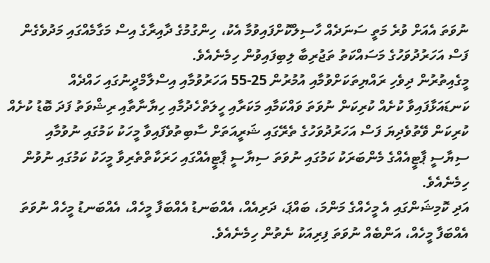ނުވަތަ އެއަށް ވުރެ މަތީ ސަނަދެއް ހާސިލްކޮށްފައިވުމާ އެކު، ހިންގުމުގެ ދާއިރާގެ އިސް މަގާމެއްގައި މަދުވެގެން ފަސް އަހަރުދުވަހުގެ މަސައްކަތު ތަޖުރިބާ ލިބިފައިވުން ހިމެނެއެވެ.
މީގެއިތުރުން ދިވެހި ރައްޔިތަކަށްވުމާއި އުމުރުން 25-55 އަހަރުވުމާއި އިސްލާމްދީނުގައި ހައްދެއް ކަނޑައަޅާފައިވާ ކުށެއް ކުރިކަން ނުވަތަ ވައްކަމާއި މަކަރާއި ހީލަތްހެދުމާއި ހިޔާނާތާއި ރިޝްވަތު ފަދަ ބޮޑު ކުށެއް ކުރިކަން ވޭތުވެދިޔަ ފަސް އަހަރުދުވަހުގެ ތެރޭގައި ޝަރީއަތަށް ސާބިތުވެފައިވާ މީހަކު ކަމުގައި ނުވުމާއި ސިޔާސީ ޕާޓީއެއްގެ މެންބަރަކު ކަމުގައި ނުވަތަ ސިޔާސީ ޕާޓީއެއްގައި ހަރަކާތްތެރިވާ މީހަކު ކަމުގައި ނުވުން ހިމެނެއެވެ.
އަދި ކޮމިޝަންގައި އެ މީހެއްގެ މަންމަ، ބައްޕަ، ދަރިއެއް، އެއްބަނޑު އެއްބަފާ މީހެއް، އެއްބަނޑު މީހެއް ނުވަތަ އެއްބަފާ މީހެއް، އަންބެއް ނުވަތަ ފިރިއަކު ނެތުން ހިމެނެއެވެ.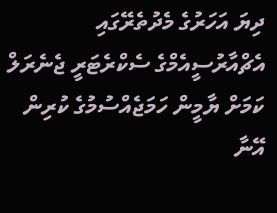ދިޔަ އަހަރުގެ މެދުތެރޭގައި އެޗްއާރުސީއެމްގެ ސެކްރެޓަރީ ޖެނެރަލް ކަމަށް ޔާމީން ހަމަޖެއްސުމުގެ ކުރިން އޭނާ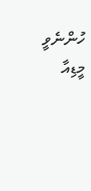ހުންނެވީ މީޑިއާ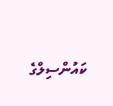ކައުންސިލްގެ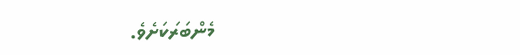މެންބަރަކަށެވެ.